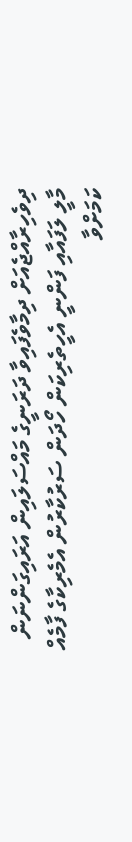ދިވެހިރާއްޖެއަށް ދިމާވެފައިވާ ދަރަނީގެ މައްސަލައިން އަރައިގަންނަން މާލީ ލަފައާއި ފަންނީ އެހީތެރިކަން ހޯދަން ސަރުކާރުން އެމެރިކާގެ ފާމެއް ކަމަށްވާ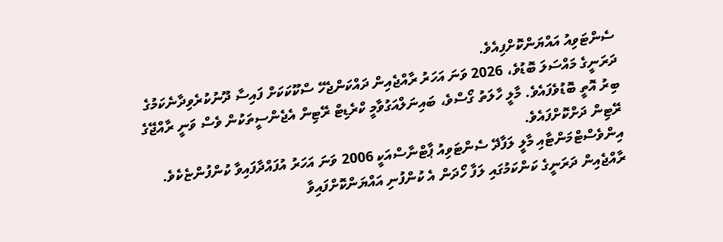ސެންޓަވިއު އައްޔަންކޮށްފިއެވެ.
ދަރަނީގެ މައްސަލަ ބޮޑުވެ، 2026 ވަނަ އަހަރު ރާއްޖެއިން ދައްކަންޖެހޭ ސްކޫކަކަށް ފައިސާ ދޫނުކުރެވިދާނެކަމުގެ ބިރު އޮތީ ބޮޑުވެފައެވެ. މާލީ ހާލަތު ގޯސްވެ، ބައިނަލްއަގުވާމީ ކްރެޑިޓް ރޭޓިން އެޖެންސީތަކުން ވެސް ވަނީ ރާއްޖޭގެ ރޭޓިން ދަށްކޮށްފައެވެ.
އިންވެސްޓްމަންޓާއި މާލީ ލަފާދޭ ސެންޓަވިއު ޕާޓްނާސްއަކީ 2006 ވަނަ އަހަރު އުފައްދާފައިވާ ކުންފުންޏެކެވެ.
ރާއްޖެއިން ދަރަނީގެ ކަންކަމުގައި ލަފާ ހޯދަން އެ ކުންފުނި އައްޔަންކޮށްފައިވާ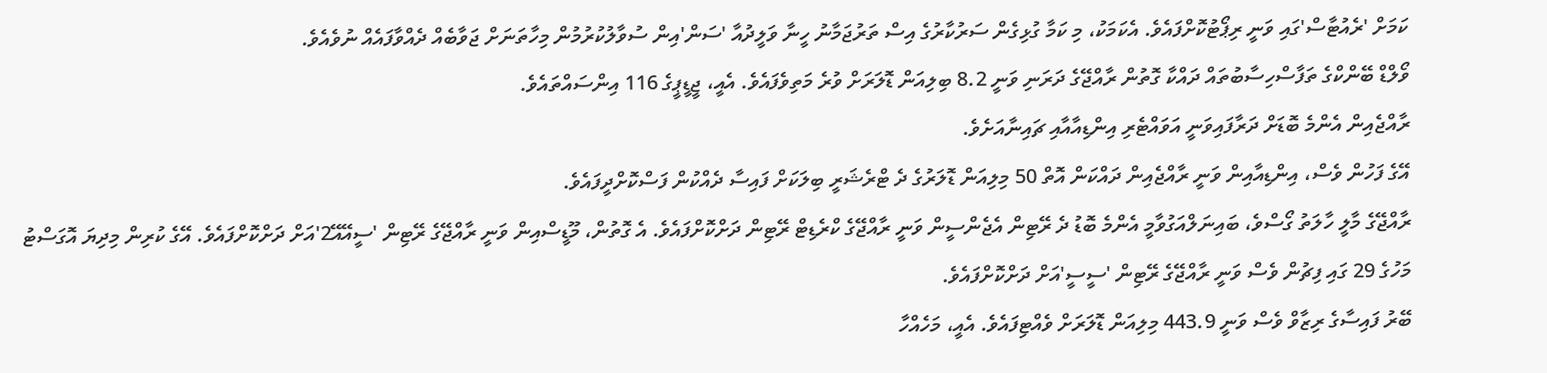ކަމަށް 'ރެއުޓާސް'ގައި ވަނީ ރިޕޯޓުކޮށްފައެވެ. އެކަމަކު، މި ކަމާ ގުޅިގެން ސަރުކާރުގެ އިސް ތަރުޖަމާނު ހީނާ ވަލީދުއާ 'ސަން'އިން ސުވާލުކުރުމުން މިހާތަނަށް ޖަވާބެއް ދެއްވާފައެއް ނުވެއެވެ.
ވޯލްޑް ބޭންކްގެ ތަފާސްހިސާބުތައް ދައްކާ ގޮތުން ރާއްޖޭގެ ދަރަނި ވަނީ 8.2 ބިލިއަން ޑޮލަރަށް ވުރެ މަތިވެފައެވެ. އެއީ، ޖީޑީޕީގެ 116 އިންސައްތައެވެ.
ރާއްޖެއިން އެންމެ ބޮޑަށް ދަރާފައިވަނީ އަވައްޓެރި އިންޑިއާއާއި ޗައިނާއަށެވެ.
އޭގެ ފަހުން ވެސް، އިންޑިއާއިން ވަނީ ރާއްޖެއިން ދައްކަން އޮތް 50 މިލިއަން ޑޮލަރުގެ ދެ ޓްރެޝަރީ ބިލަކަށް ފައިސާ ދެއްކުން ފަސްކޮށްދީފައެވެ.
ރާއްޖޭގެ މާލީ ހާލަތު ގޯސްވެ، ބައިނަލްއަގުވާމީ އެންމެ ބޮޑު ދެ ރޭޓިން އެޖެންސީން ވަނީ ރާއްޖޭގެ ކްރެޑިޓް ރޭޓިން ދަށްކޮށްފައެވެ. އެ ގޮތުން، މޫޑީސްއިން ވަނީ ރާއްޖޭގެ ރޭޓިން 'ސީއޭއޭ2'އަށް ދަށްކޮށްފައެވެ. އޭގެ ކުރިން މިދިޔަ އޮގަސްޓު މަހުގެ 29 ގައި ފިޗުން ވެސް ވަނީ ރާއްޖޭގެ ރޭޓިން 'ސީސީ'އަށް ދަށްކޮށްފައެވެ.
ބޭރު ފައިސާގެ ރިޒާވް ވެސް ވަނީ 443.9 މިލިއަން ޑޮލަރަށް ވެއްޓިފައެވެ. އެއީ، މަހެއްހާ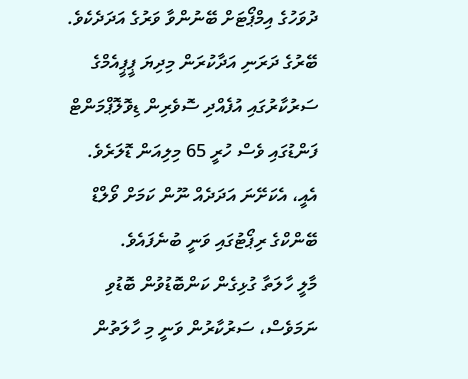ދުވަހުގެ އިމްޕޯޓަށް ބޭނުންވާ ވަރުގެ އަދަދެކެވެ. ބޭރުގެ ދަރަނި އަދާކުރަން މިދިޔަ ޕީޕީއެމްގެ ސަރުކާރުގައި އުފެއްދި ސޮވެރިން ޑިވޮލޮޕްމަންޓް ފަންޑުގައި ވެސް ހުރީ 65 މިލިއަން ޑޮލަރެވެ. އެއީ، އެކަށޭނަ އަދަދެއް ނޫން ކަމަށް ވޯލްޑް ބޭންކްގެ ރިޕޯޓުގައި ވަނީ ބުނެފައެވެ.
މާލީ ހާލަތާ ގުޅިގެން ކަންބޮޑުވުން ބޮޑުވި ނަމަވެސް، ސަރުކާރުން ވަނީ މި ހާލަތުން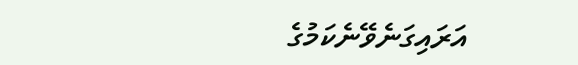އަރައިގަނެވޭނެކަމުގެ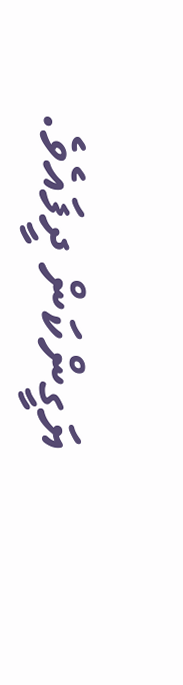ޔަގީންކަން ދީފައެވެ.